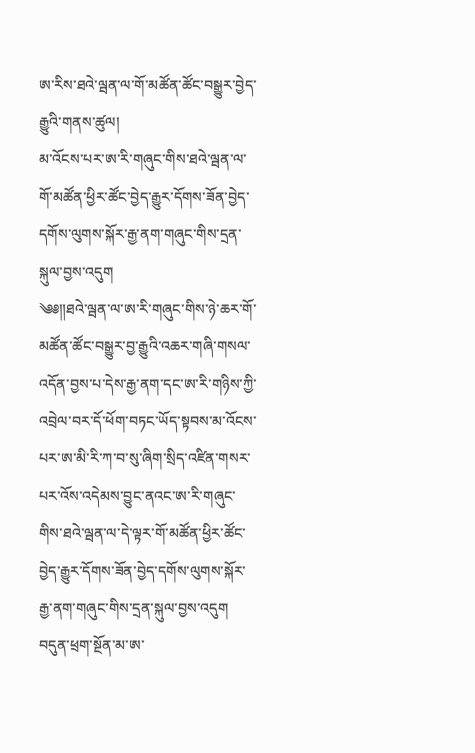ཨ་རིས་ཐའེ་ལྦན་ལ་གོ་མཚོན་ཚོང་བསྒྱུར་བྱེད་རྒྱུའི་གནས་ཚུལ།
མ་འོངས་པར་ཨ་རི་གཞུང་གིས་ཐའེ་ལྦན་ལ་གོ་མཚོན་ཕྱིར་ཚོང་བྱེད་རྒྱུར་དོགས་ཟོན་བྱེད་དགོས་ལུགས་སྐོར་རྒྱ་ནག་གཞུང་གིས་དྲན་སྐུལ་བྱས་འདུག
༄༅༎ཐའེ་ལྦན་ལ་ཨ་རི་གཞུང་གིས་ཉེ་ཆར་གོ་མཚོན་ཚོང་བསྒྱུར་བྱ་རྒྱུའི་འཆར་གཞི་གསལ་འདོན་བྱས་པ་དེས་རྒྱ་ནག་དང་ཨ་རི་གཉིས་ཀྱི་འབྲེལ་བར་དོ་ཕོག་བཏང་ཡོད་སྟབས་མ་འོངས་པར་ཨ་མི་རི་ཀ་བ་སུ་ཞིག་སྲིད་འཛིན་གསར་པར་འོས་འདེམས་བྱུང་ནའང་ཨ་རི་གཞུང་གིས་ཐའེ་ལྦན་ལ་དེ་ལྟར་གོ་མཚོན་ཕྱིར་ཚོང་བྱེད་རྒྱུར་དོགས་ཟོན་བྱེད་དགོས་ལུགས་སྐོར་རྒྱ་ནག་གཞུང་གིས་དྲན་སྐུལ་བྱས་འདུག
བདུན་ཕྲག་སྔོན་མ་ཨ་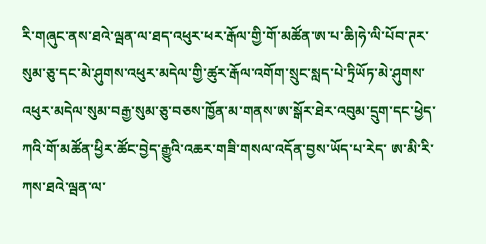རི་གཞུང་ནས་ཐའེ་ལྦན་ལ་ཐད་འཕུར་ཕར་རྒོལ་གྱི་གོ་མཚོན་ཨ་པ་ཆི།ཧེ་ལི་པོབ་ཊར་སུམ་ཅུ་དང་མེ་ཤུགས་འཕུར་མདེལ་གྱི་ཚུར་རྒོལ་འགོག་སྲུང་སླད་པེ་ཏྲིཡོཏ་མེ་ཤུགས་འཕུར་མདེལ་སུམ་བརྒྱ་སུམ་ཅུ་བཅས་ཁྱོན་མ་གནས་ཨ་སྒོར་ཐེར་འབུམ་དྲུག་དང་ཕྱེད་ཀའི་གོ་མཚོན་ཕྱིར་ཚོང་བྱེད་རྒྱུའི་འཆར་གཟི་གསལ་འདོན་བྱས་ཡོད་པ་རེད་ ཨ་མི་རི་ཀས་ཐའེ་ལྦན་ལ་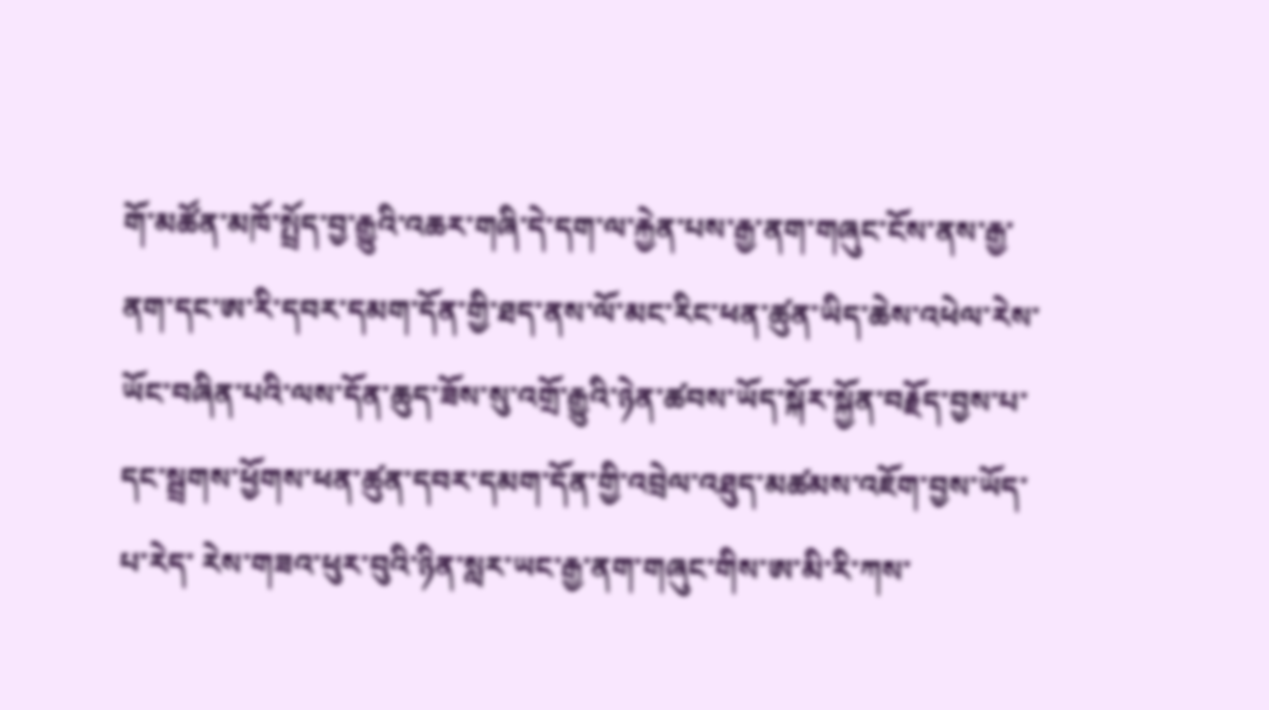གོ་མཚོན་མཁོ་སྤྲོད་བྱ་རྒྱུའི་འཆར་གཞི་དེ་དག་ལ་རྐྱེན་པས་རྒྱ་ནག་གཞུང་ངོས་ནས་རྒྱ་ནག་དང་ཨ་རི་དབར་དམག་དོན་གྱི་ཐད་ནས་ལོ་མང་རིང་ཕན་ཚུན་ཡིད་ཆེས་འཕེལ་རེས་ཡོང་བཞིན་པའི་ལས་དོན་ཆུད་ཟོས་སུ་འགྲོ་རྒྱུའི་ཉེན་ཚབས་ཡོད་སྐོར་སྐྱོན་བརྗོད་བྱས་པ་དང་སྦྲགས་ཕྱོགས་ཕན་ཚུན་དབར་དམག་དོན་གྱི་འབྲེལ་འཐུད་མཚམས་འཇོག་བྱས་ཡོད་པ་རེད་ རེས་གཟའ་ཕུར་བུའི་ཉིན་སླར་ཡང་རྒྱ་ནག་གཞུང་གིས་ཨ་མི་རི་ཀས་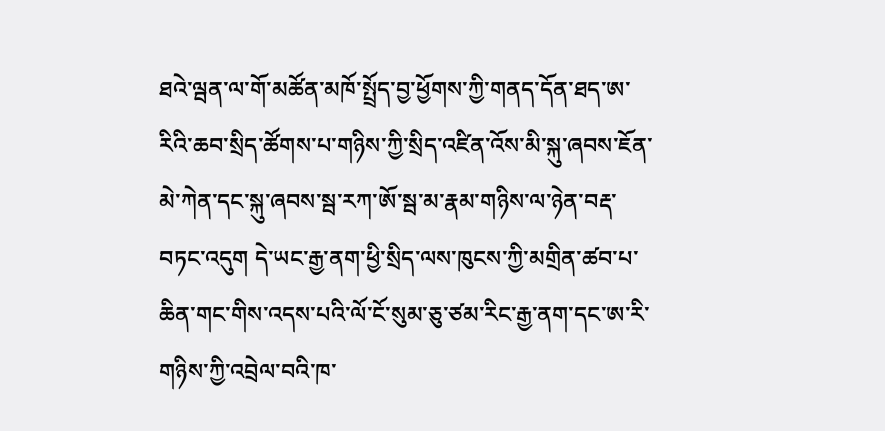ཐའེ་ལྦན་ལ་གོ་མཚོན་མཁོ་སྤྲོད་བྱ་ཕྱོགས་ཀྱི་གནད་དོན་ཐད་ཨ་རིའི་ཆབ་སྲིད་ཚོགས་པ་གཉིས་ཀྱི་སྲིད་འཛིན་འོས་མི་སྐུ་ཞབས་ཇོན་མེ་ཀེན་དང་སྐུ་ཞབས་སྦ་རཀ་ཨོ་སྦ་མ་རྣམ་གཉིས་ལ་ཉེན་བརྡ་བཏང་འདུག དེ་ཡང་རྒྱ་ནག་ཕྱི་སྲིད་ལས་ཁུངས་ཀྱི་མགྲིན་ཚབ་པ་ཆིན་གང་གིས་འདས་པའི་ལོ་ངོ་སུམ་ཅུ་ཙམ་རིང་རྒྱ་ནག་དང་ཨ་རི་གཉིས་ཀྱི་འབྲེལ་བའི་ཁ་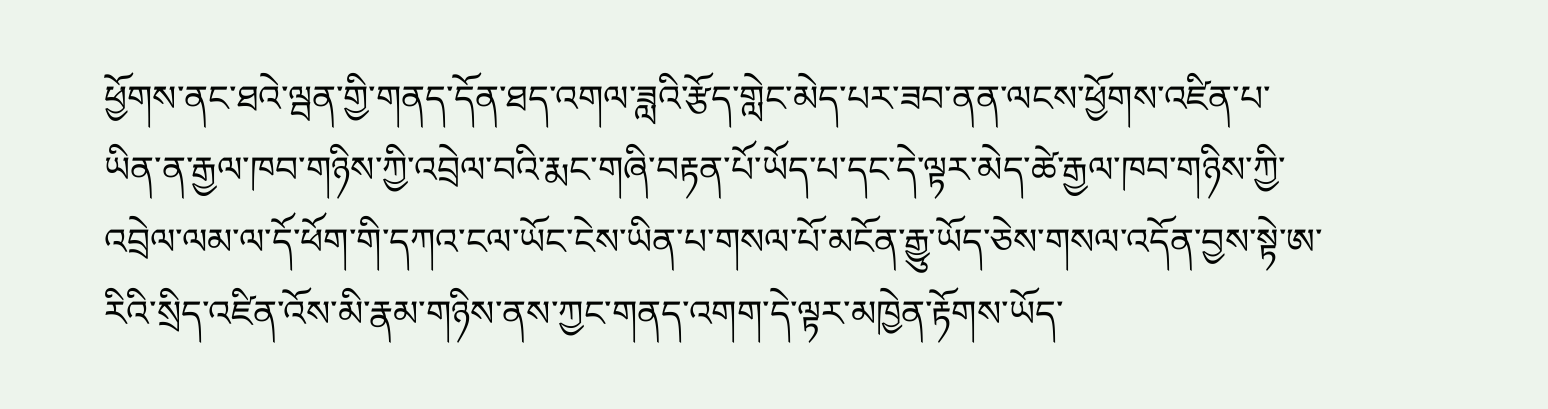ཕྱོགས་ནང་ཐའེ་ལྦན་གྱི་གནད་དོན་ཐད་འགལ་ཟླའི་རྩོད་གླེང་མེད་པར་ཟབ་ནན་ལངས་ཕྱོགས་འཛིན་པ་ཡིན་ན་རྒྱལ་ཁབ་གཉིས་ཀྱི་འབྲེལ་བའི་རྨང་གཞི་བརྟན་པོ་ཡོད་པ་དང་དེ་ལྟར་མེད་ཚེ་རྒྱལ་ཁབ་གཉིས་ཀྱི་འབྲེལ་ལམ་ལ་དོ་ཕོག་གི་དཀའ་ངལ་ཡོང་ངེས་ཡིན་པ་གསལ་པོ་མངོན་རྒྱུ་ཡོད་ཅེས་གསལ་འདོན་བྱས་སྟེ་ཨ་རིའི་སྲིད་འཛིན་འོས་མི་རྣམ་གཉིས་ནས་ཀྱང་གནད་འགག་དེ་ལྟར་མཁྱེན་རྟོགས་ཡོད་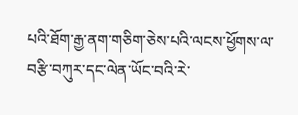པའི་ཐོག་རྒྱ་ནག་གཅིག་ཅེས་པའི་ལངས་ཕྱོགས་ལ་བརྩི་བཀུར་དང་ལེན་ཡོང་བའི་རེ་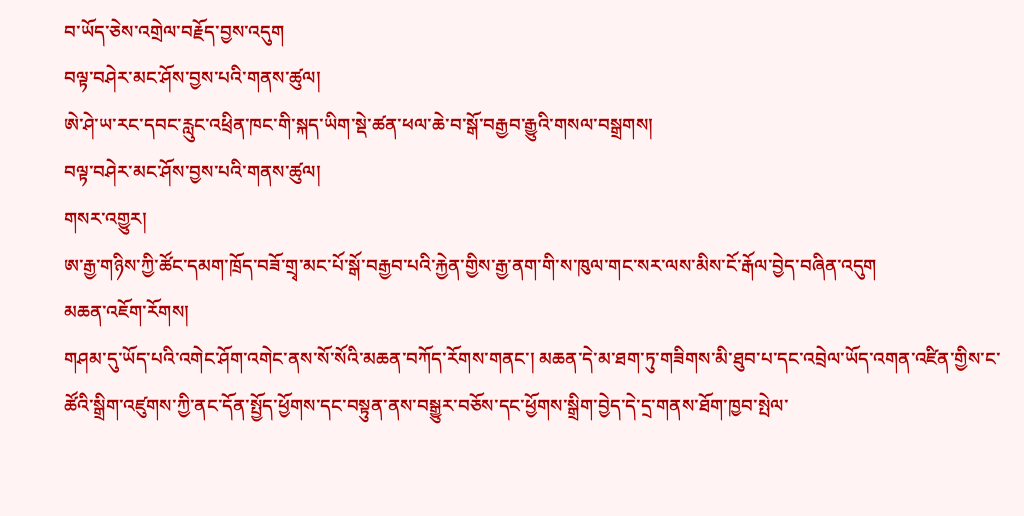བ་ཡོད་ཅེས་འགྲེལ་བརྗོད་བྱས་འདུག
བལྟ་བཤེར་མང་ཤོས་བྱས་པའི་གནས་ཚུལ།
ཨེ་ཤེ་ཡ་རང་དབང་རླུང་འཕྲིན་ཁང་གི་སྐད་ཡིག་སྡེ་ཚན་ཕལ་ཆེ་བ་སྒོ་བརྒྱབ་རྒྱུའི་གསལ་བསྒྲགས།
བལྟ་བཤེར་མང་ཤོས་བྱས་པའི་གནས་ཚུལ།
གསར་འགྱུར།
ཨ་རྒྱ་གཉིས་ཀྱི་ཚོང་དམག་ཁྲོད་བཟོ་གྲྭ་མང་པོ་སྒོ་བརྒྱབ་པའི་རྐྱེན་གྱིས་རྒྱ་ནག་གི་ས་ཁུལ་གང་སར་ལས་མིས་ངོ་རྒོལ་བྱེད་བཞིན་འདུག
མཆན་འཇོག་རོགས།
གཤམ་དུ་ཡོད་པའི་འགེང་ཤོག་འགེང་ནས་སོ་སོའི་མཆན་བཀོད་རོགས་གནང་། མཆན་དེ་མ་ཐག་ཏུ་གཟིགས་མི་ཐུབ་པ་དང་འབྲེལ་ཡོད་འགན་འཛིན་གྱིས་ང་ཚོའི་སྒྲིག་འཛུགས་ཀྱི་ནང་དོན་སྤྱོད་ཕྱོགས་དང་བསྟུན་ནས་བསྒྱུར་བཅོས་དང་ཕྱོགས་སྒྲིག་བྱེད་དེ་དྲ་གནས་ཐོག་ཁྱབ་སྤེལ་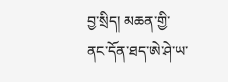བྱ་སྲིད། མཆན་གྱི་ནང་དོན་ཐད་ཨེ་ཤེ་ཡ་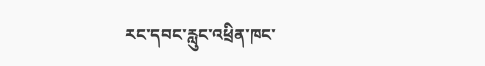རང་དབང་རླུང་འཕྲིན་ཁང་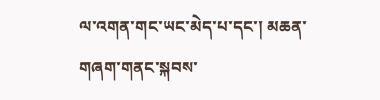ལ་འགན་གང་ཡང་མེད་པ་དང་། མཆན་གཞག་གནང་སྐབས་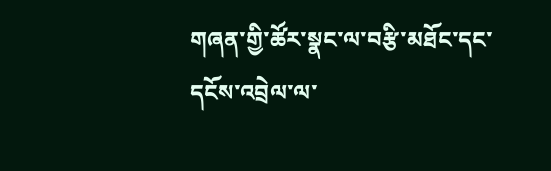གཞན་གྱི་ཚོར་སྣང་ལ་བརྩི་མཐོང་དང་དངོས་འབྲེལ་ལ་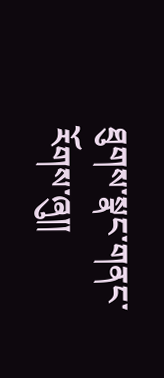ཐུགས་སྣང་གནང་རོགས་ཞུ༎